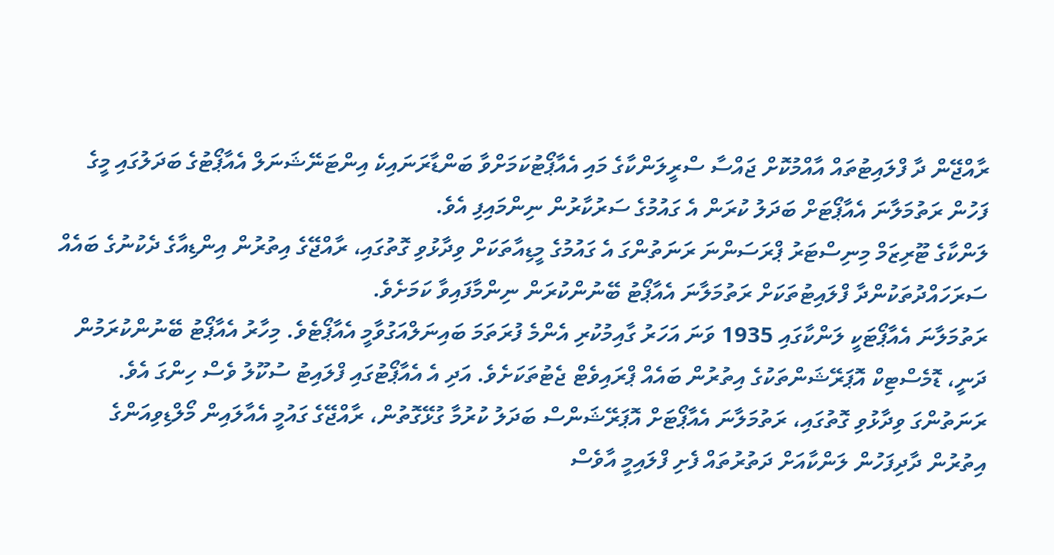ރާއްޖޭން ދާ ފްލައިޓުތައް އާއްމުކޮށް ޖައްސާ ސްރީލަންކާގެ މައި އެއާޕޯޓުކަމަށްވާ ބަންޑާރަނައިކެ އިންޓަނޭޝަނަލް އެއާޕޯޓުގެ ބަދަލުގައި މީގެ ފަހުން ރަތުމަލާނަ އެއާޕޯޓަށް ބަދަލު ކުރަން އެ ގައުމުގެ ސަރުކާރުން ނިންމައިފި އެވެ.
ލަންކާގެ ޓޫރިޒަމް މިނިސްޓަރު ޕްރަސަންނަ ރަނަތުންގަ އެ ގައުމުގެ މީޑިއާތަކަށް ވިދާޅުވި ގޮތުގައި، ރާއްޖޭގެ އިތުރުން އިންޑިއާގެ ދެކުނުގެ ބައެއް ސަރަހައްދުތަކުންދާ ފްލައިޓުތަކަށް ރަތުމަލާނަ އެއާޕޯޓު ބޭނުންކުރަން ނިންމާފައިވާ ކަމަށެވެ.
ރަތުމަލާނަ އެއާޕޯޓަކީ ލަންކާގައި 1935 ވަނަ އަހަރު ގާއިމުކުރި އެންމެ ފުރަތަމަ ބައިނަލްއަގުވާމީ އެއާޕޯޓެވެ. މިހާރު އެއާޕޯޓު ބޭނުންކުރަމުން ދަނީ، ޑޮމެސްޓިކް އޮޕަރޭޝަންތަކުގެ އިތުރުން ބައެއް ޕްރައިވެޓް ޖެޓުތަކަށެވެ. އަދި އެ އެއާޕޯޓުގައި ފްލައިޓު ސުކޫލު ވެސް ހިންގަ އެވެ.
ރަނަތުންގަ ވިދާޅުވި ގޮތުގައި، ރަތުމަލާނަ އެއާޕޯޓަށް އޮޕަރޭޝަންސް ބަދަލު ކުރުމާ ގުޅޭގޮތުން، ރާއްޖޭގެ ގައުމީ އެއާލައިން މޯލްޑިވިއަންގެ އިތުރުން ދާދިފަހުން ލަންކާއަށް ދަތުރުތައް ފެށި ފްލައިމީ އާވެސް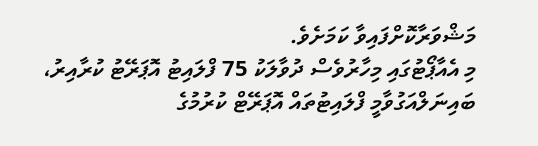މަޝްވަރާކޮށްފައިވާ ކަމަށެވެ.
މި އެއާޕޯޓުގައި މިހާރުވެސް ދުވާލަކު 75 ފްލައިޓު އޮޕަރޭޓު ކުރާއިރު، ބައިނަލްއަގުވާމީ ފްލައިޓުތައް އޮޕަރޭޓް ކުރުމުގެ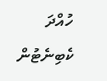ހުއްދަ ކެބިނެޓުން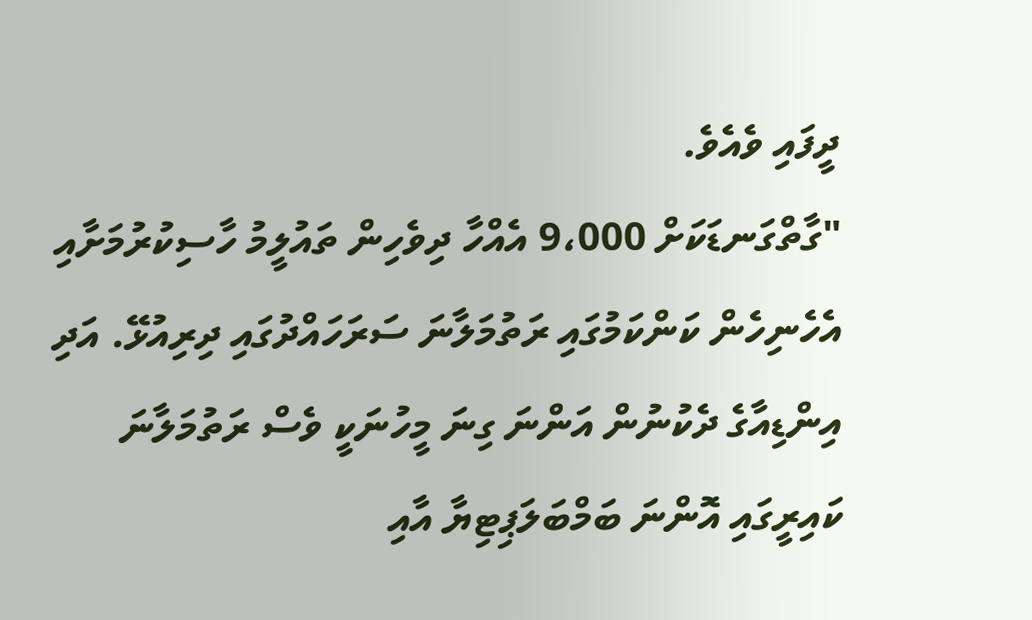ދީފައި ވެއެވެ.
"ގާތްގަނޑަކަށް 9،000 އެއްހާ ދިވެހިން ތައުލީމު ހާސިކުރުމަށާއި އެހެނިހެން ކަންކަމުގައި ރަތުމަލާނަ ސަރަހައްދުގައި ދިރިއުޅޭ. އަދި އިންޑިއާގެ ދެކުނުން އަންނަ ގިނަ މީހުނަކީ ވެސް ރަތުމަލާނަ ކައިރީގައި އޮންނަ ބަމްބަލަޕިޓިޔާ އާއި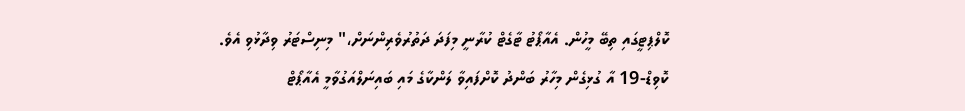ކޮލްޕިޓީގައި ތިބޭ މީހުން. އެއާޕޯޓު ޓާގެޓް ކުރާނީ މިފަދަ ދަތުރުވެރިންނަށް،" މިނިސްޓަރު ވިދާޅުވި އެވެ.
ކޮވިޑް-19 އާ ގުޅިގެން މިހާރު ބަންދު ކޮށްފައިވާ ލަންކާގެ މައި ބައިނަލްއަގުވާމީ އެއާޕޯޓް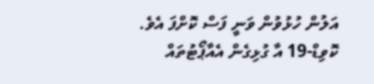އަލުން ހުޅުވުން ވަނީ ފަސް ކޮށްފަ އެވެ.
ކޮވިޑް-19 އާ ގުޅިގެން އެއާޕޯޓުތައް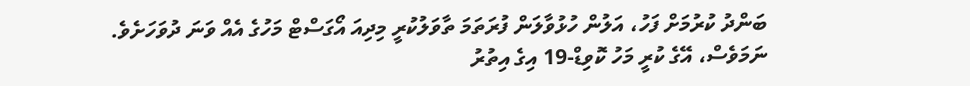ބަންދު ކުރުމަށް ފަހު، އަލުން ހުޅުވާލަން ފުރަތަމަ ތާވަލުކުރީ މިދިއަ އޯގަސްޓް މަހުގެ އެއް ވަނަ ދުވަހަށެވެ. ނަމަވެސް، އޭގެ ކުރީ މަހު ކޮވިޑް-19 އިގެ އިތުރު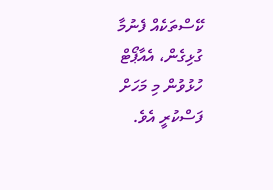ކޭސްތަކެއް ފެނުމާ ގުޅިގެން، އެއާޕޯޓް ހުޅުވުން މި މަހަށް ފަސްކުރީ އެވެ.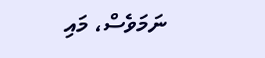ނަމަވެސް، މައި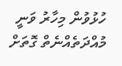ހުޅުވުން މިހާރު ވަނީ މުއްދަތެއްނެތް ގޮތަށް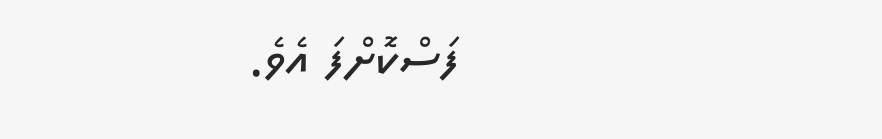ފަސްކޮށްފަ އެވެ.